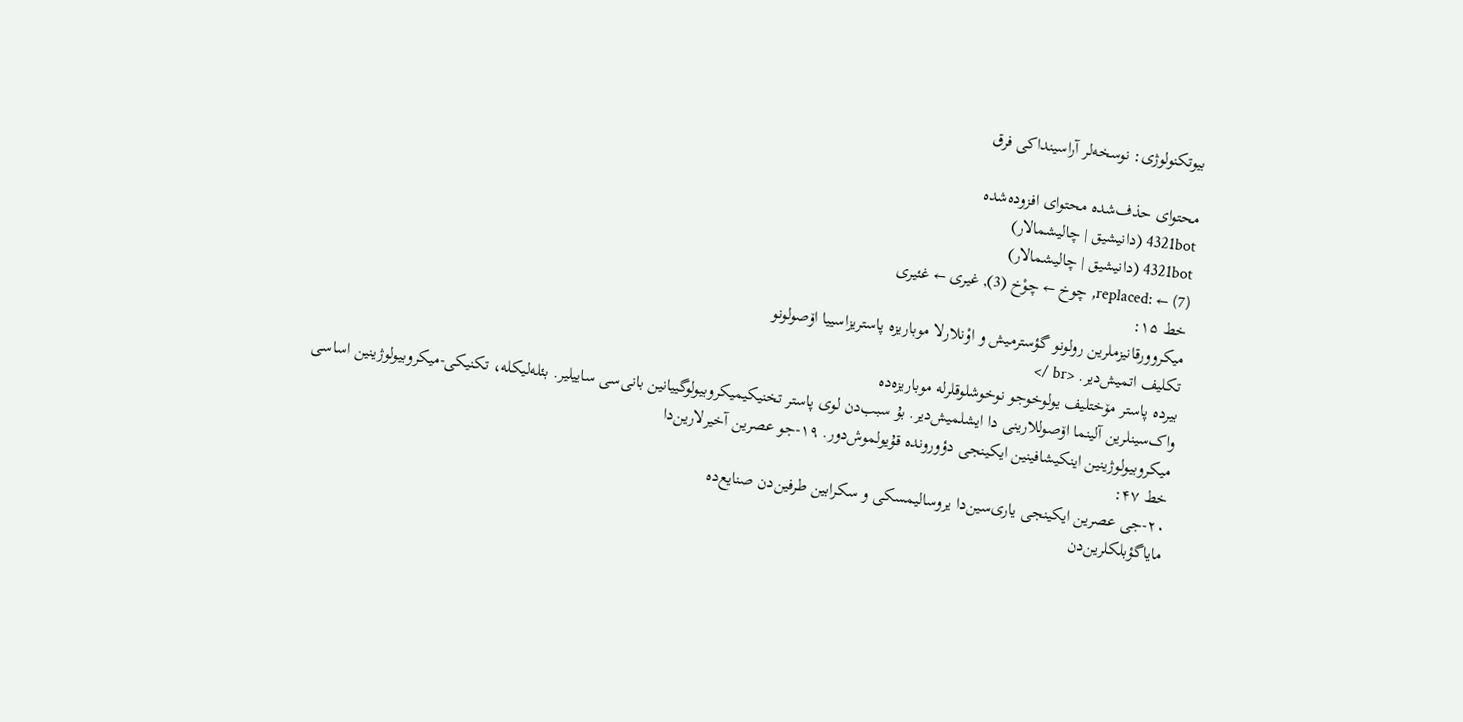بیوتکنولوژی: نوسخه‌لر آراسینداکی فرق

محتوای حذف‌شده محتوای افزوده‌شده
4321bot (دانیشیق | چالیشمالار)
4321bot (دانیشیق | چالیشمالار)
replaced: ← (7), چوخ ← چوْخ (3), غیری ← غئیری
خط ۱۵:
میکروورقانیزملرین رولونو گؤسترمیش و اوْنلارلا موباریزه پاستریزاسییا اۆصولونو
تکلیف اتمیش‌دیر. <br />
بیرده پاستر مۆختلیف یولوخوجو نوخوشلوقلرله موباریزه‌ده
واک‌سینلرین آلینما اۆصوللارینی دا ایشلمیش‌دیر. بۇ سبب‌دن لوی پاستر تخنیکیمیکروبیولوگییانین بانی‌سی ساییلیر. بئله‌لیکله، تکنیکی-میکروبیولوژینین اساسی
میکروبیولوژینین اینکیشافینین ایکینجی دؤورونده قۇیولموش‌دور. ۱۹-جو عصرین آخیرلارین‌دا
خط ۴۷:
۲۰-جی عصرین ایکینجی یاری‌سین‌دا یروسالیمسکی و سکرابین طرفین‌دن صنایع‌ده
مایاگؤبلکلرین‌دن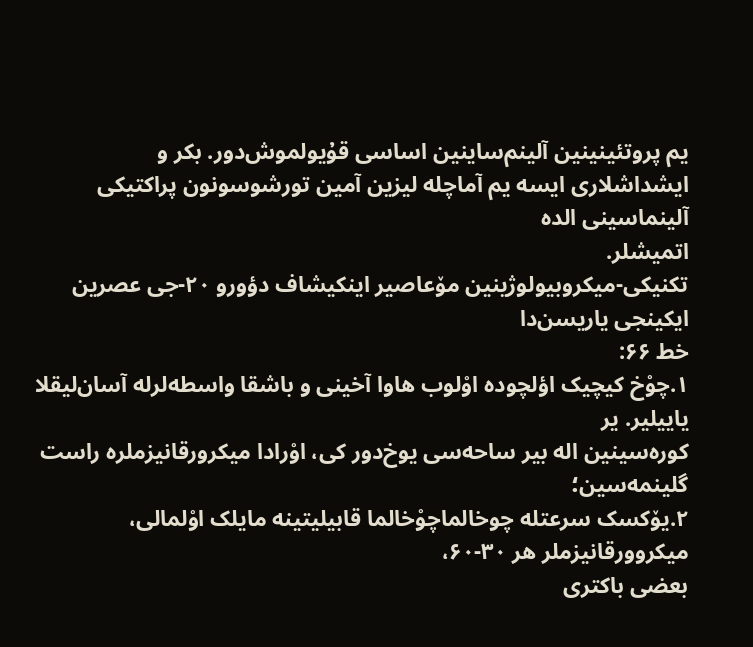یم پروتئینینین آلینم‌ساینین اساسی قۇیولموش‌دور. بکر و
ایشداشلاری ایسه یم آماچله لیزین آمین تورشوسونون پراکتیکی آلینماسینی الده
اتمیشلر.
تکنیکی-میکروبیولوژینین مۆعاصیر اینکیشاف دؤورو ۲۰-جی عصرین ایکینجی یاریسن‌دا
خط ۶۶:
۱.چوْخ کیچیک اؤلچوده اوْلوب هاوا آخینی و باشقا واسطه‌لرله آسان‌لیقلا یاییلیر. یر
کوره‌سینین اله بیر ساحه‌سی یوخ‌دور کی، اوْرادا میکرورقانیزملره راست گلینمه‌سین؛
۲.یۆکسک سرعتله چوخالماچوْخالما قابیلیتینه مایلک اوْلمالی، میکروورقانیزملر هر ۳۰-۶۰،
بعضی باکتری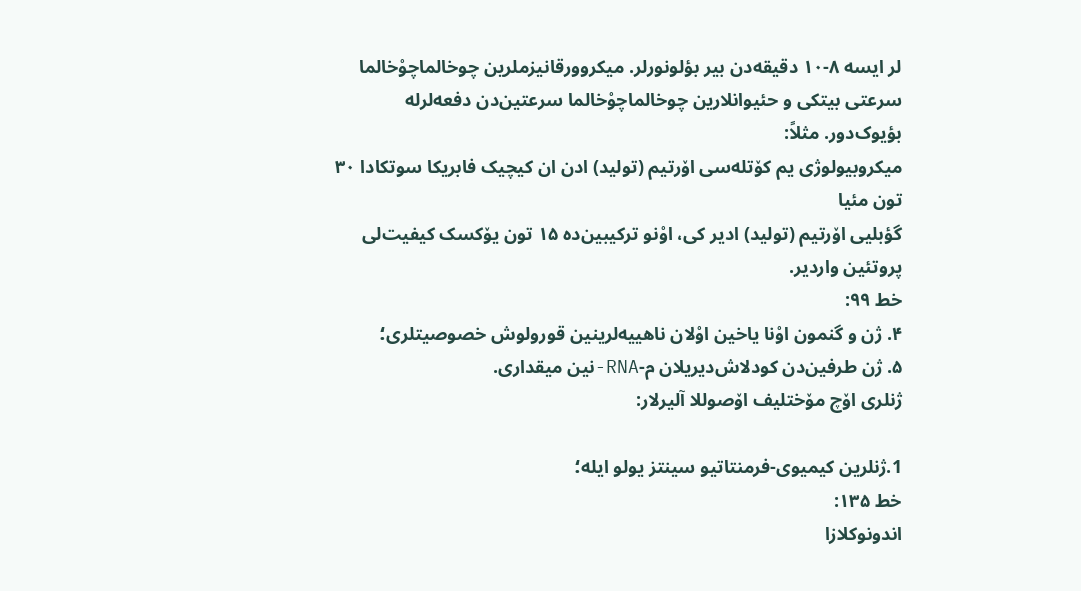لر ایسه ۸-۱۰ دقیقه‌دن بیر بؤلونورلر. میکروورقانیزملرین چوخالماچوْخالما
سرعتی بیتکی و حئیوانلارین چوخالماچوْخالما سرعتین‌دن دفعه‌لرله بؤیوک‌دور. مثلاً:
میکروبیولوژی یم کۆتله‌سی اۆرتیم (تولید) اد‌ن ان کیچیک فابریکا سوتکادا ۳۰ تون مئیا
گؤبلیی اۆرتیم (تولید) ادیر کی، اوْنو ترکیبین‌ده ۱۵ تون یۆکسک کیفیت‌لی پروتئین واردیر.
خط ۹۹:
۴. ژن و گنمون اوْنا یاخین اوْلان ناهییه‌لرینین قورولوش خصوصیتلری؛
۵. ژن طرفین‌دن کودلاش‌دیریلان م-RNA-نین میقداری.
ژنلری اۆچ مۆختلیف اۆصوللا آلیرلار:

1.ژنلرین کیمیوی-فرمنتاتیو سینتز یولو ایله؛
خط ۱۳۵:
اندونوکلازا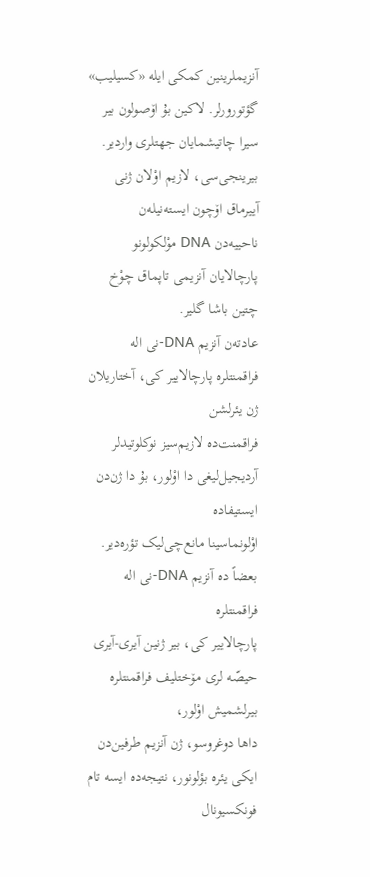آنزیملرینین کمکی ایله «کسیلیب» گؤتورورلر. لاکین بۇ اۆصولون بیر
سیرا چاتیشمایان جهتلری واردیر. بیرینجی‌سی، لازیم اوْلان ژنی آییرماق اۆچون ایسته‌نیله‌ن
ناحییه‌دن DNA موْلکولونو پارچالایان آنزیمی تاپماق چوْخ چتین باشا گلیر.
عادته‌ن آنزیم DNA-نی اله فراقمنتلره پارچالاییر کی، آختاریلان ژن یئرلشن
فراقمنت‌ده لازیم‌سیز نوکلوتیدلر آردیجیل‌لیغی دا اوْلور، بۇ دا ژن‌دن ایستیفاده
اوْلونماسینا مانع‌چی‌لیک تؤره‌دیر. بعضاً ده آنزیم DNA-نی اله فراقمنتلره
پارچالاییر کی، بیر ژنین آیری-آیری حیصّه ‌لری مۆختلیف فراقمنتلره بیرلشمیش اوْلور،
داها دوغروسو، ژن آنزیم طرفین‌دن ایکی یئره بؤلونور، نتیجه‌ده ایسه تام فونکسیونال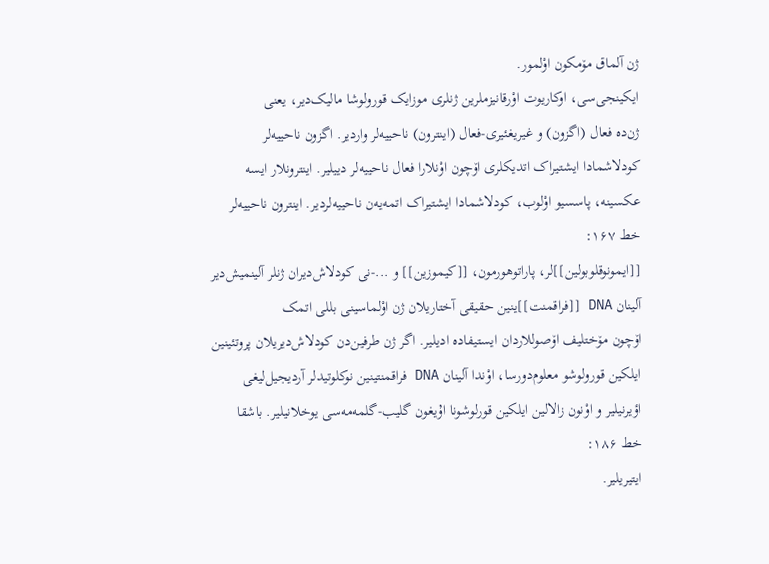ژن آلماق مۆمکون اوْلمور.
ایکینجی‌سی، اوکاریوت اوْرقانیزملرین ژنلری موزایک قورولوشا مالیک‌دیر، یعنی
ژن‌ده فعال (اگزون) و غیریغئیری-فعال (اینترون) ناحییه‌‌لر واردیر. اگزون ناحییه‌‌لر
کودلاشمادا ایشتیراک اتدیکلری اۆچون اوْنلارا فعال ناحییه‌‌لر دییلیر. اینترونلار ایسه
عکسینه، پاسسیو اوْلوب، کودلاشمادا ایشتیراک اتمه‌یه‌ن ناحییه‌‌لردیر. اینترون ناحییه‌‌لر
خط ۱۶۷:
[[ایمونوقلوبولین]]لر، پاراتوهورمون، [[کیموزین]] و ...-نی کودلاش‌دیران ژنلر آلینمیش‌دیر
آلینان DNA [[فراقمنت]]ینین حقیقی آختاریلان ژن اوْلماسینی بللی اتمک
اۆچون مۆختلیف اۆصوللاردان ایستیفاده ادیلیر. اگر ژن طرفین‌دن کودلاش‌دیریلان پروتئینین
ایلکین قورولوشو معلوم‌دورسا، اوْندا آلینان DNA فراقمنتینین نوکلوتیدلر آردیجیل‌لیغی
اؤیرنیلیر و اوْنون زالالین ایلکین قورلوشونا اۇیغون گلیب-گلمه‌مه‌سی یوخلانیلیر. باشقا
خط ۱۸۶:
ایتیریلیر.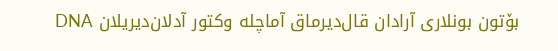بۆتون بونلاری آرادان قال‌دیرماق آماچله وکتور آدلان‌دیریلان DNA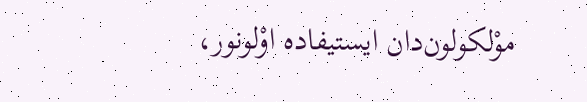موْلکولون‌دان ایستیفاده اوْلونور،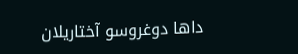داها دوغروسو آختاریلان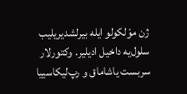ژن موْلکولو ایله بیرلشدیریلیب
سلول‌یه داخیل ادیلیر. وکتورلار سربست یاشاماق و رپ‌لیکاسییا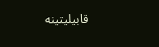قابیلیتینه